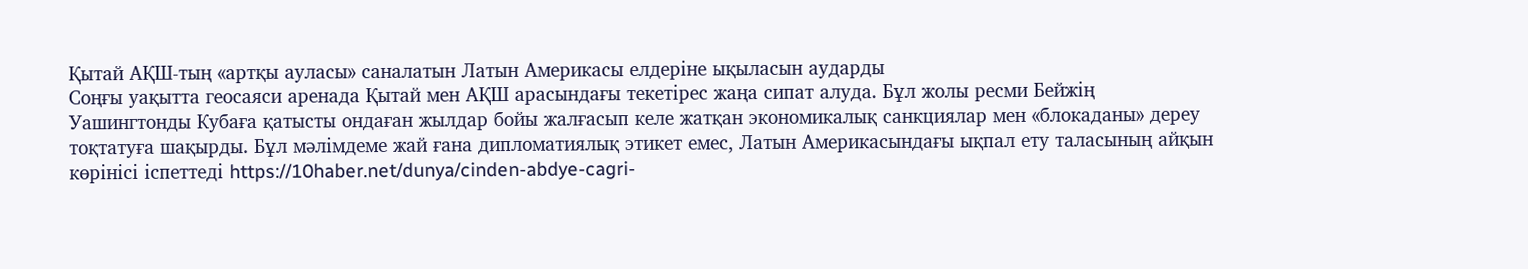Қытай АҚШ-тың «артқы ауласы» саналатын Латын Америкасы елдеріне ықыласын аударды
Соңғы уақытта геосаяси аренада Қытай мен АҚШ арасындағы текетірес жаңа сипат алуда. Бұл жолы ресми Бейжің Уашингтонды Кубаға қатысты ондаған жылдар бойы жалғасып келе жатқан экономикалық санкциялар мен «блокаданы» дереу тоқтатуға шақырды. Бұл мәлімдеме жай ғана дипломатиялық этикет емес, Латын Америкасындағы ықпал ету таласының айқын көрінісі іспеттеді https://10haber.net/dunya/cinden-abdye-cagri-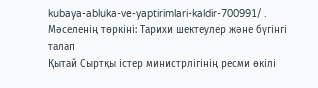kubaya-abluka-ve-yaptirimlari-kaldir-700991/ .
Мәселенің төркіні: Тарихи шектеулер және бүгінгі талап
Қытай Сыртқы істер министрлігінің ресми өкілі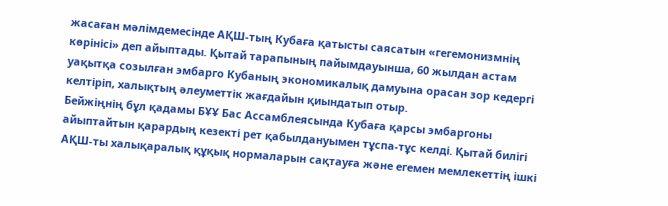жасаған мәлімдемесінде АҚШ-тың Кубаға қатысты саясатын «гегемонизмнің көрінісі» деп айыптады. Қытай тарапының пайымдауынша, 60 жылдан астам уақытқа созылған эмбарго Кубаның экономикалық дамуына орасан зор кедергі келтіріп, халықтың әлеуметтік жағдайын қиындатып отыр.
Бейжіңнің бұл қадамы БҰҰ Бас Ассамблеясында Кубаға қарсы эмбаргоны айыптайтын қарардың кезекті рет қабылдануымен тұспа-тұс келді. Қытай билігі АҚШ-ты халықаралық құқық нормаларын сақтауға және егемен мемлекеттің ішкі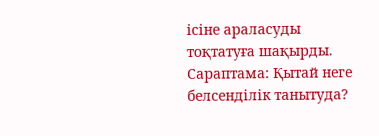ісіне араласуды тоқтатуға шақырды.
Сараптама: Қытай неге белсенділік танытуда?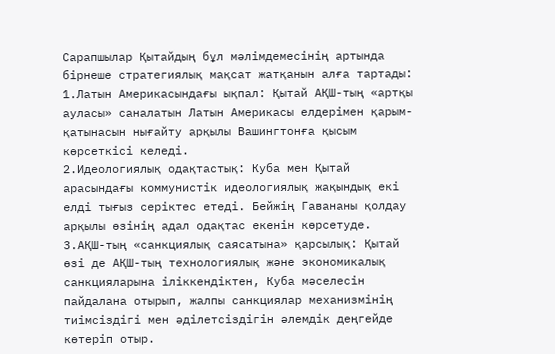Сарапшылар Қытайдың бұл мәлімдемесінің артында бірнеше стратегиялық мақсат жатқанын алға тартады:
1.Латын Америкасындағы ықпал: Қытай АҚШ-тың «артқы ауласы» саналатын Латын Америкасы елдерімен қарым-қатынасын нығайту арқылы Вашингтонға қысым көрсеткісі келеді.
2.Идеологиялық одақтастық: Куба мен Қытай арасындағы коммунистік идеологиялық жақындық екі елді тығыз серіктес етеді. Бейжің Гавананы қолдау арқылы өзінің адал одақтас екенін көрсетуде.
3.АҚШ-тың «санкциялық саясатына» қарсылық: Қытай өзі де АҚШ-тың технологиялық және экономикалық санкцияларына іліккендіктен, Куба мәселесін пайдалана отырып, жалпы санкциялар механизмінің тиімсіздігі мен әділетсіздігін әлемдік деңгейде көтеріп отыр.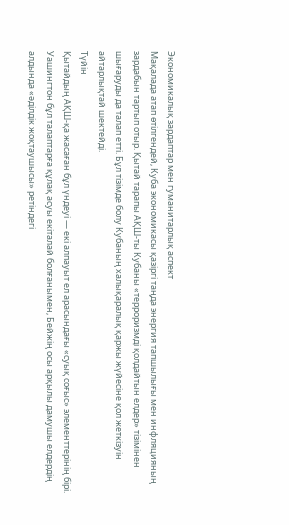Экономикалық зардаптар мен гуманитарлық аспект
Мақалада атап өтілгендей, Куба экономикасы қазіргі таңда энергия тапшылығы мен инфляцияның зардабын тартып отыр. Қытай тарапы АҚШ-ты Кубаны «терроризмді қолдайтын елдер» тізімінен шығаруды да талап етті. Бұл тізімде болу Кубаның халықаралық қаржы жүйесіне қол жеткізуін айтарлықтай шектейді.
Түйін
Қытайдың АҚШ-қа жасаған бұл үндеуі — екі алпауыт ел арасындағы «суық соғыс» элементтерінің бірі. Уашингтон бұл талаптарға құлақ асуы екіталай болғанымен, Бейжің осы арқылы дамушы елдердің алдында «әділдік жоқтаушысы» ретіндегі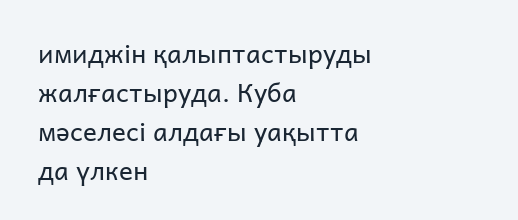имиджін қалыптастыруды жалғастыруда. Куба мәселесі алдағы уақытта да үлкен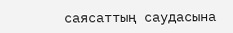саясаттың саудасына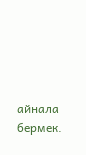айнала бермек.